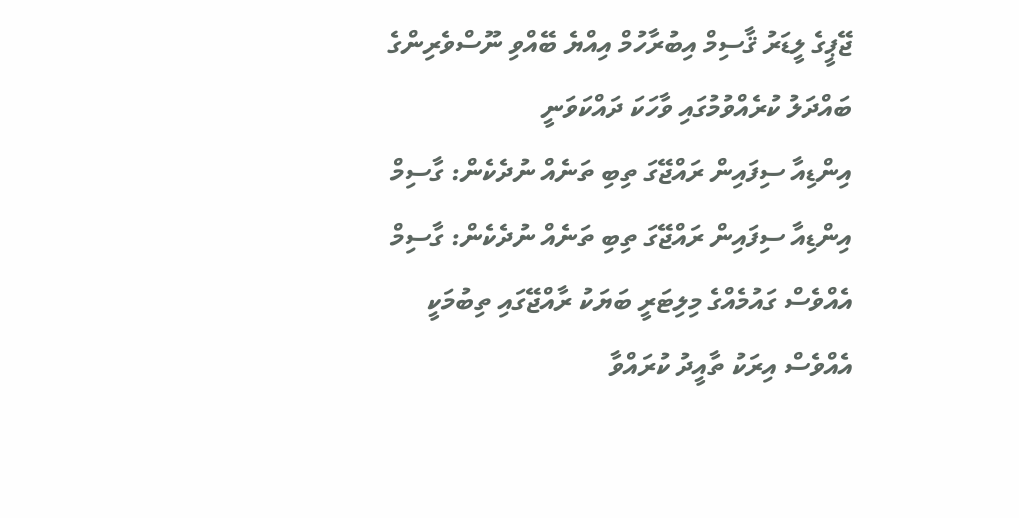ޖޭޕީގެ ލީޑަރު ޤާސިމް އިބުރާހުމް އިއްޔެ ބޭއްވި ނޫސްވެރިންގެ ބައްދަލު ކުރެއްވުމުގައި ވާހަކަ ދައްކަވަނީ
އިންޑިއާ ސިފައިން ރައްޖޭގަ ތިބި ތަނެއް ނުދެކެން: ގާސިމް
އިންޑިއާ ސިފައިން ރައްޖޭގަ ތިބި ތަނެއް ނުދެކެން: ގާސިމް
އެއްވެސް ގައުމެއްގެ މިލިޓަރީ ބަޔަކު ރާއްޖޭގައި ތިބުމަކީ އެއްވެސް އިރަކު ތާއީދު ކުރައްވާ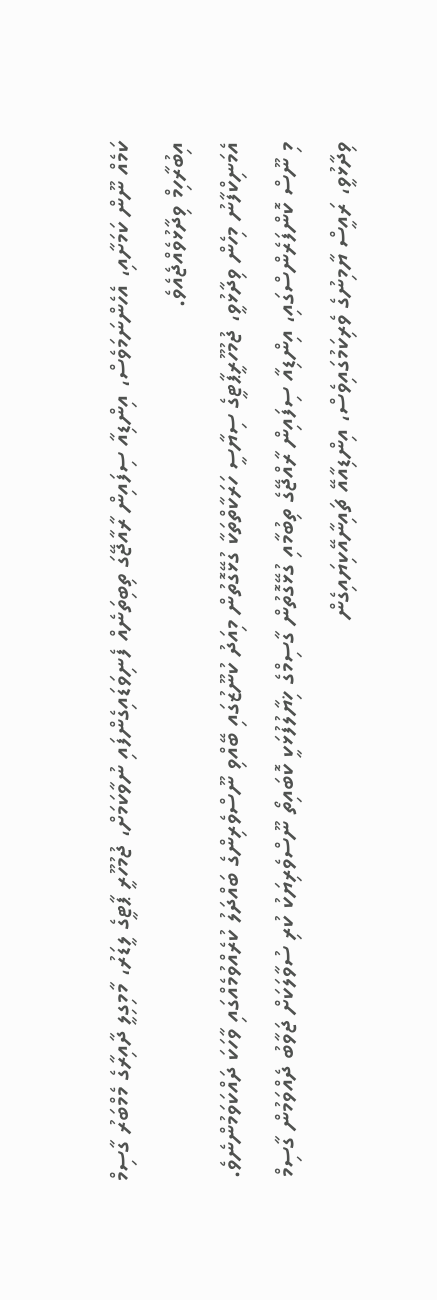ކަމެއް ނޫން ކަމަށާއި، އެހެންނަމަވެސް، އިންޑިއާ ސިފައިން ރާއާޖޭގަ ތިބިތަނެއް ފެނިވަޑައިގެންފައި ނުވާކަމަށް، ޖުމުހޫރީ ޕާޓީގެ ލީޑަރު، މާމިގިލީ ދާއިރާގެ މެމްބަރު ގާސިމް އިބުރާހިމް ވިދާޅުވެއްޖެއެވެ.
އެމަނިކްފާނު މިހެން ވިދާޅުވީ، ޖުމުހޫރީޕާޓީގެ ސިޔާސީ ހަރަކާތްތަކާ ގުޅޭގޮތުން މިއަދު ކުނޫޒުގައި ބޭއްވި ނޫސްވެރިންގެ ބައްދަލު ކުރެއްވުމެއްގައި ވާހަކަ ދައްކަވަމުންނެވެ.
މި ނޫސް ކޮންފަރެންސްގައި، އިންޑިއާ ސިފައިން ރާއްޖޭގެ ތިބުމާއި ގުޅޭގޮތުން ގާސިމްގެ ޚިޔާލުފުޅަކީ ކޮބައިތޯ ނޫސްވެރިޔަކު ކުރި ސުވާލަކަށް ޖަވާބު ދެއްވަމުން ގާސިމް ވިދާޅުވީ، ރައީސް ޔާމިނުގެ ވެރިކަމުގައިވެސް، އިންޑިއާއޭ ޗައިނާއޭކިޔައިގެން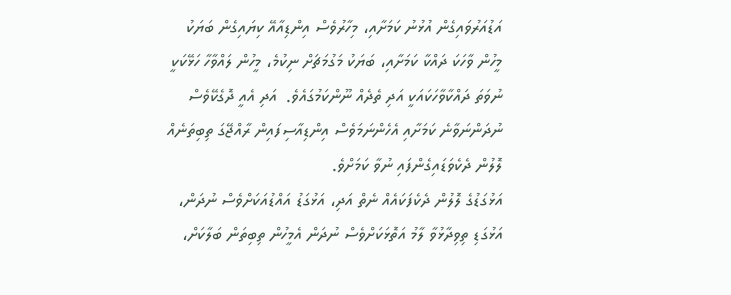އަޑުއަރުވައިގެން އުޅުނު ކަމަށާއި، މިހާރުވެސް އިންޑިއާއޭ ކިޔައިގެން ބަޔަކު މީހުން ވާހަކަ ދައްކާ ކަމަށާއި، ބަޔަކު މަގުމަޗަށް ނިކުމެ، މީހުން ލައްވާހާ ހަޅޭކަކީ ނުވަތަ ދައްކާވާހަކައަކީ އަދި ތެދެއް ނޫންކަމުގައެވެ.  އަދި އެއީ ދޮގެކޭވެސް ނުދަންނަވާނެ ކަމަށާއި އެހެންނަމަވެސް އިންޑިއާސިފައިން ރާއްޖޭގަ ތިބިތަނެއް ލޮލުން ދެކެވަޑައިގެންފައި ނުވާ ކަމަށްވެ.
އަޅުގަޑުގެ ލޮލުން ދެކެފަކައެއް ނެތް އަދި، އަޅުގަޑު އައްޑުއަކަށްވެސް ނުދަން، އަޅުގަޑި ތިވިދާޅުވާ ލާމު އަތޮޅަކަށްވެސް ނުދަން އެމީހުން ތިބިތަން ބަލާކަށް،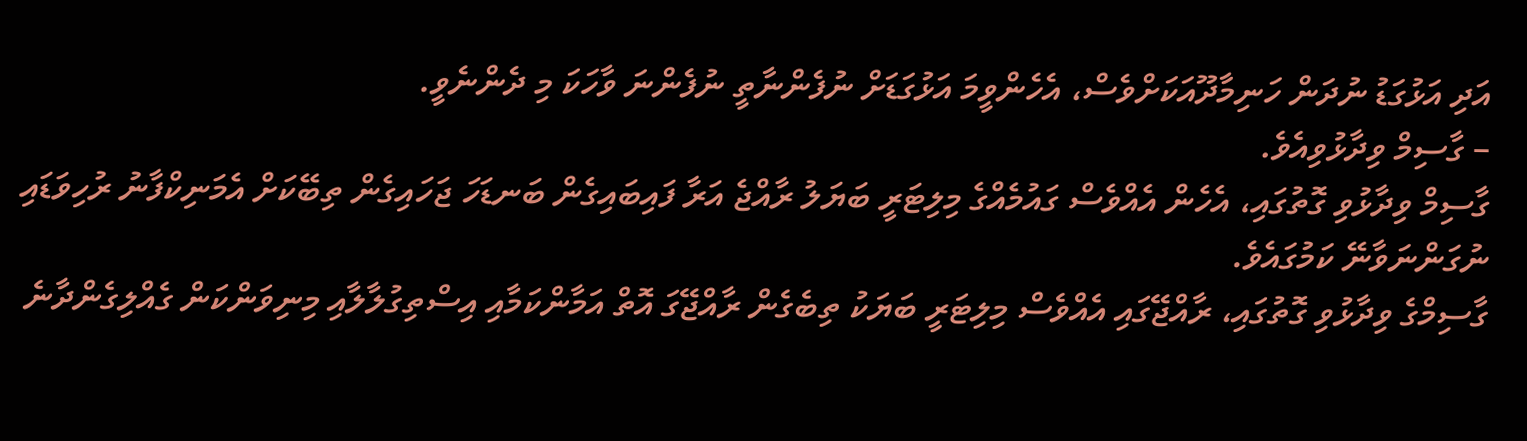އަދި އަޅުގަޑު ނުދަން ހަނިމާދޫއަކަށްވެސް، އެހެންވީމަ އަޅުގަޑަށް ނުފެންނާތީ ނުފެންނަ ވާހަކަ މި ދެންނެވީ.
– ގާސިމް ވިދާޅުވިއެވެ.
ގާސިމް ވިދާޅުވި ގޮތުގައި، އެހެން އެއްވެސް ގައުމެއްގެ މިލިޓަރީ ބަޔަލު ރާއްޖެ އަރާ ފައިބައިގެން ބަނޑަހަ ޖަހައިގެން ތިބޭކަށް އެމަނިކްފާނު ރުހިވަޑައި ނުގަންނަވާނޭ ކަމުގައެވެ.
ގާސިމްގެ ވިދާޅުވި ގޮތުގައި، ރާއްޖޭގައި އެއްވެސް މިލިޓަރީ ބަޔަކު ތިބެގެން ރާއްޖޭގަ އޮތް އަމާންކަމާއި އިސްތިގުލާލާއި މިނިވަންކަން ގެއްލިގެންދާނެ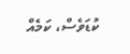ކުޑަވެސް، ކަމެއް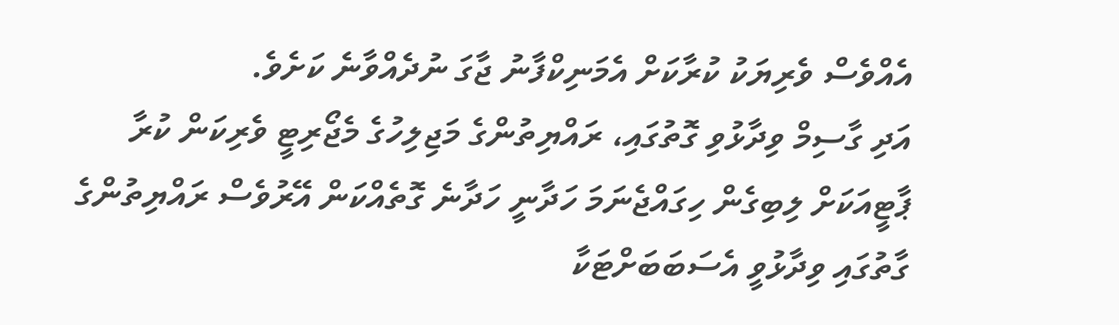އެއްވެސް ވެރިޔަކު ކުރާކަށް އެމަނިކްފާނު ޖާގަ ނުދެއްވާނެ ކަށެވެ.
އަދި ގާސިމް ވިދާޅުވި ގޮތުގައި، ރައްޔިތުންގެ މަޖިލިހުގެ މެޖޯރިޓީ ވެރިކަން ކުރާ ޕާޓީއަކަށް ލިބިގެން ހިގައްޖެނަމަ ހަދާނީ ހަދާނެ ގޮތެއްކަން އޭރުވެސް ރައްޔިތުންގެ ގާތުގައި ވިދާޅުވީ އެސަބަބަށްޓަކާ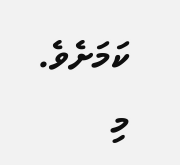ކަމަށެވެ.
މި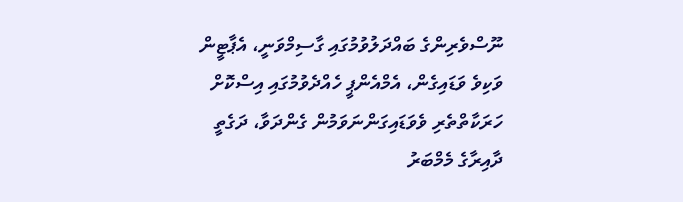ނޫސްވެރިންގެ ބައްދަލުވުމުގައި ގާސިމްވަނީ، އެޕާޓީން ވަކިވެ ވަޑައިގެން، އެމްއެންޕީ ހެއްދެވުމުގައި އިސްކޮށް ހަރަކާތްތެރި ވެވަޑައިގަންނަވަމުން ގެންދަވާ، ދަގެތީ ދާއިރާގެ މެމްބަރު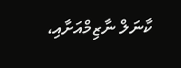ކާނަލް ނާޒިމްއަށާއި،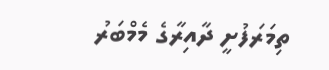ތިމަރަފުށީ ދާއިރާގެ މެމްބަރު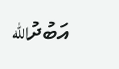އަބުދުالله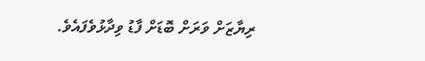ރިޔާޒަށް ވަރަށް ބޮޑަށް ފާޑު ވިދާޅުވެފައެވެ.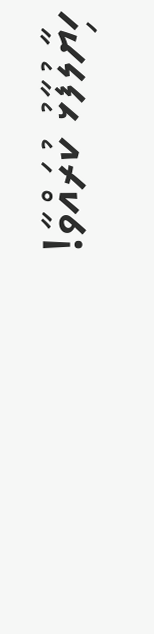ހިޔާލުފާޅު ކުރައްވާ!